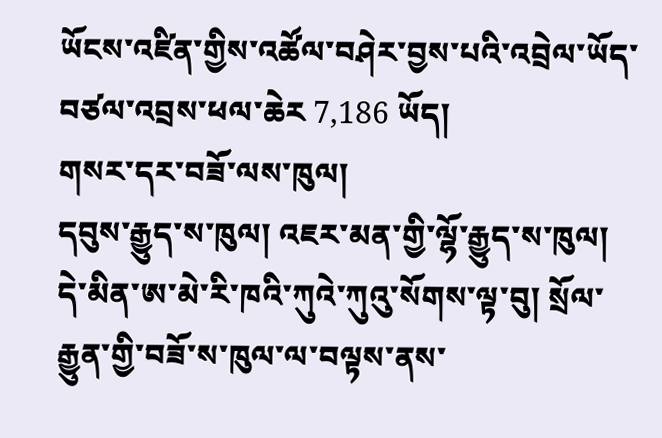ཡོངས་འཛིན་གྱིས་འཚོལ་བཤེར་བྱས་པའི་འབྲེལ་ཡོད་བཙལ་འབྲས་ཕལ་ཆེར 7,186 ཡོད།
གསར་དར་བཟོ་ལས་ཁུལ།
དབུས་རྒྱུད་ས་ཁུལ། འཇར་མན་གྱི་ལྷོ་རྒྱུད་ས་ཁུལ། དེ་མིན་ཨ་མེ་རི་ཁའི་ཀུའེ་ཀུའུ་སོགས་ལྟ་བུ། སྲོལ་རྒྱུན་གྱི་བཟོ་ས་ཁུལ་ལ་བལྟས་ནས་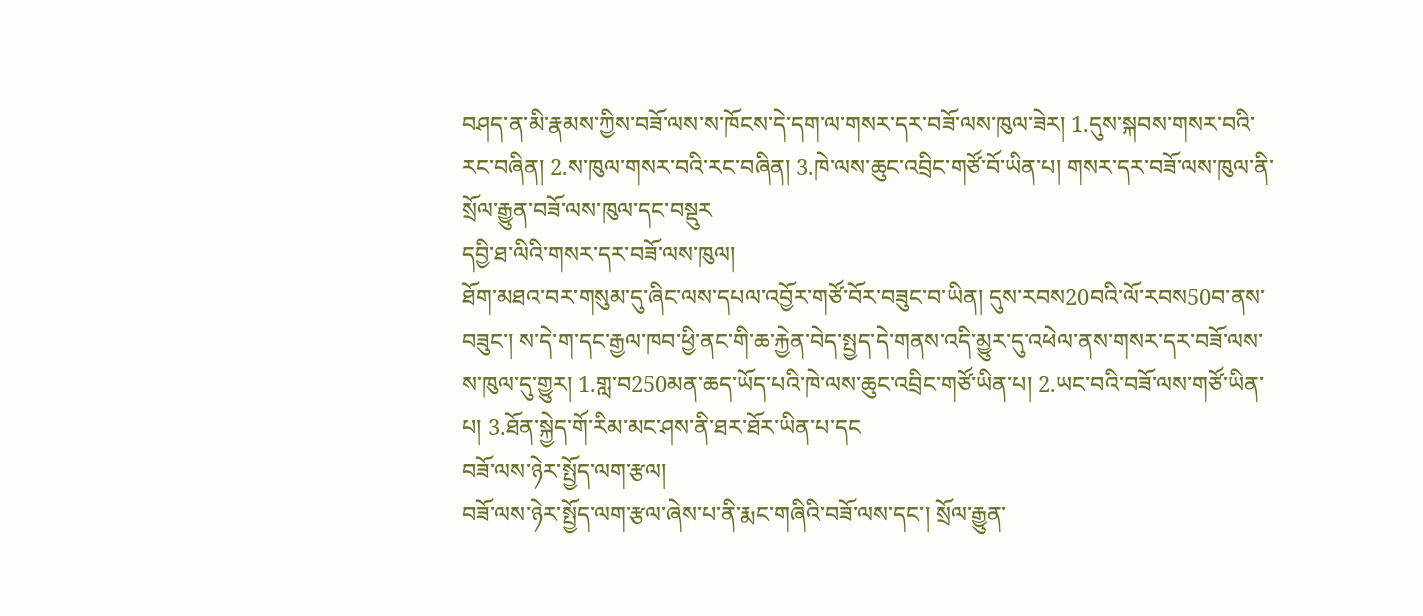བཤད་ན་མི་རྣམས་ཀྱིས་བཟོ་ལས་ས་ཁོངས་དེ་དག་ལ་གསར་དར་བཟོ་ལས་ཁུལ་ཟེར། 1.དུས་སྐབས་གསར་བའི་རང་བཞིན། 2.ས་ཁུལ་གསར་བའི་རང་བཞིན། 3.ཁེ་ལས་ཆུང་འབྲིང་གཙོ་བོ་ཡིན་པ། གསར་དར་བཟོ་ལས་ཁུལ་ནི་སྲོལ་རྒྱུན་བཟོ་ལས་ཁུལ་དང་བསྡུར
དབྱི་ཐ་ལིའི་གསར་དར་བཟོ་ལས་ཁུལ།
ཐོག་མཐའ་བར་གསུམ་དུ་ཞིང་ལས་དཔལ་འབྱོར་གཙོ་བོར་བཟུང་བ་ཡིན། དུས་རབས20བའི་ལོ་རབས50བ་ནས་བཟུང་། ས་དེ་ག་དང་རྒྱལ་ཁབ་ཕྱི་ནང་གི་ཆ་རྐྱེན་བེད་སྤྱད་དེ་གནས་འདི་མྱུར་དུ་འཕེལ་ནས་གསར་དར་བཟོ་ལས་ས་ཁུལ་དུ་གྱུར། 1.གླ་བ250མན་ཆད་ཡོད་པའི་ཁེ་ལས་ཆུང་འབྲིང་གཙོ་ཡིན་པ། 2.ཡང་བའི་བཟོ་ལས་གཙོ་ཡིན་པ། 3.ཐོན་སྐྱེད་གོ་རིམ་མང་ཤས་ནི་ཐར་ཐོར་ཡིན་པ་དང
བཟོ་ལས་ཉེར་སྤྱོད་ལག་རྩལ།
བཟོ་ལས་ཉེར་སྤྱོད་ལག་རྩལ་ཞེས་པ་ནི་རྨང་གཞིའི་བཟོ་ལས་དང་། སྲོལ་རྒྱུན་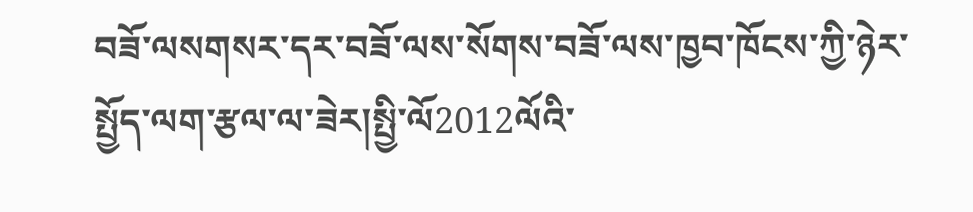བཟོ་ལསགསར་དར་བཟོ་ལས་སོགས་བཟོ་ལས་ཁྱབ་ཁོངས་ཀྱི་ཉེར་སྤྱོད་ལག་རྩལ་ལ་ཟེར།སྤྱི་ལོ2012ལོའི་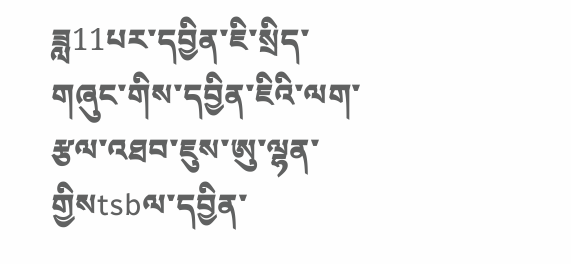ཟླ11པར་དབྱིན་ཇི་སྲིད་གཞུང་གིས་དབྱིན་ཇིའི་ལག་རྩལ་འཐབ་ཇུས་ཨུ་ལྷན་གྱིསtsbལ་དབྱིན་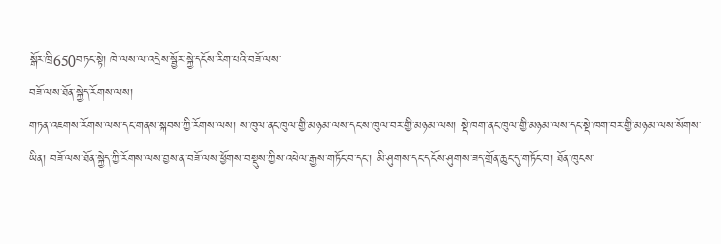སྒོར་ཁྲི650བཏང་སྟེ། ཁེ་ལས་ལ་འདྲེས་སྦྱོར་སྐྱེ་དངོས་རིག་པའི་བཟོ་ལས་
བཟོ་ལས་ཐོན་སྐྱེད་རོགས་ལས།
གཏན་འཇགས་རོགས་ལས་དང་གནས་སྐབས་ཀྱི་རོགས་ལས། ས་ཁུལ་ནང་ཁུལ་གྱི་མཉམ་ལས་དང་ས་ཁུལ་བར་གྱི་མཉམ་ལས། སྡེ་ཁག་ནང་ཁུལ་གྱི་མཉམ་ལས་དང་སྡེ་ཁག་བར་གྱི་མཉམ་ལས་སོགས་ཡིན། བཟོ་ལས་ཐོན་སྐྱེད་ཀྱི་རོགས་ལས་བྱས་ན་བཟོ་ལས་ཕྱོགས་བསྡུས་ཀྱིས་འཕེལ་རྒྱས་གཏོང་བ་དང་། མི་ཤུགས་དང་དངོས་ཤུགས་ཟད་གྲོན་ཆུང་དུ་གཏོང་བ། ཐོན་ཁུངས་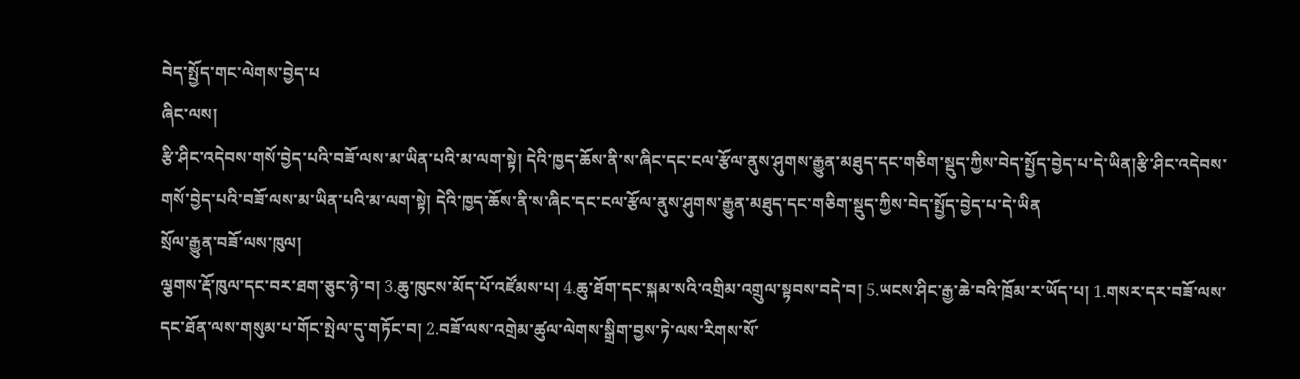བེད་སྤྱོད་གང་ལེགས་བྱེད་པ
ཞིང་ལས།
རྩི་ཤིང་འདེབས་གསོ་བྱེད་པའི་བཟོ་ལས་མ་ཡིན་པའི་མ་ལག་སྟེ། དེའི་ཁྱད་ཆོས་ནི་ས་ཞིང་དང་ངལ་རྩོལ་ནུས་ཤུགས་རྒྱུན་མཐུད་དང་གཅིག་སྡུད་ཀྱིས་བེད་སྤྱོད་བྱེད་པ་དེ་ཡིན།རྩི་ཤིང་འདེབས་གསོ་བྱེད་པའི་བཟོ་ལས་མ་ཡིན་པའི་མ་ལག་སྟེ། དེའི་ཁྱད་ཆོས་ནི་ས་ཞིང་དང་ངལ་རྩོལ་ནུས་ཤུགས་རྒྱུན་མཐུད་དང་གཅིག་སྡུད་ཀྱིས་བེད་སྤྱོད་བྱེད་པ་དེ་ཡིན
སྲོལ་རྒྱུན་བཟོ་ལས་ཁུལ།
ལྕགས་རྡོ་ཁུལ་དང་བར་ཐག་ཅུང་ཉེ་བ། 3.ཆུ་ཁུངས་མོད་པོ་འཛོམས་པ། 4.ཆུ་ཐོག་དང་སྐམ་སའི་འགྲིམ་འགྲུལ་སྟབས་བདེ་བ། 5.ཡངས་ཤིང་རྒྱ་ཆེ་བའི་ཁྲོམ་ར་ཡོད་པ། 1.གསར་དར་བཟོ་ལས་དང་ཐོན་ལས་གསུམ་པ་གོང་སྤེལ་དུ་གཏོང་བ། 2.བཟོ་ལས་འགྲེམ་ཚུལ་ལེགས་སྒྲིག་བྱས་ཏེ་ལས་རིགས་སོ་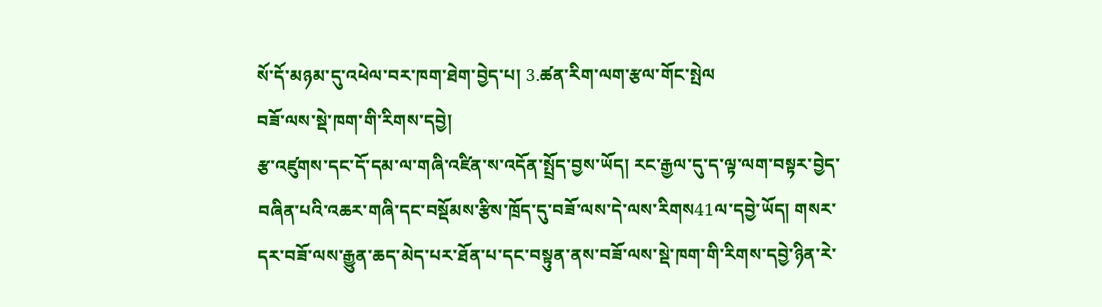སོ་དོ་མཉམ་དུ་འཕེལ་བར་ཁག་ཐེག་བྱེད་པ། 3.ཚན་རིག་ལག་རྩལ་གོང་སྤེལ
བཟོ་ལས་སྡེ་ཁག་གི་རིགས་དབྱེ།
རྩ་འཛུགས་དང་དོ་དམ་ལ་གཞི་འཛིན་ས་འདོན་སྤྲོད་བྱས་ཡོད། རང་རྒྱལ་དུ་ད་ལྟ་ལག་བསྟར་བྱེད་བཞིན་པའི་འཆར་གཞི་དང་བསྡོམས་རྩིས་ཁྲོད་དུ་བཟོ་ལས་དེ་ལས་རིགས41ལ་དབྱེ་ཡོད། གསར་དར་བཟོ་ལས་རྒྱུན་ཆད་མེད་པར་ཐོན་པ་དང་བསྟུན་ནས་བཟོ་ལས་སྡེ་ཁག་གི་རིགས་དབྱེ་ཉིན་རེ་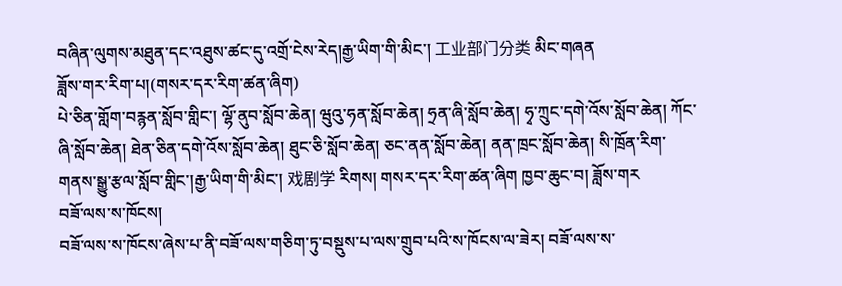བཞིན་ལུགས་མཐུན་དང་འཐུས་ཚང་དུ་འགྲོ་ངེས་རེད།རྒྱ་ཡིག་གི་མིང་། 工业部门分类 མིང་གཞན
ཟློས་གར་རིག་པ།(གསར་དར་རིག་ཚན་ཞིག)
པེ་ཅིན་གློག་བརྙན་སློབ་གླིང་། ལྷོ་ནུབ་སློབ་ཆེན། ཝུའུ་ཧན་སློབ་ཆེན། ཧྲན་ཞི་སློབ་ཆེན། ཧྭ་ཀྲུང་དགེ་འོས་སློབ་ཆེན། ཀོང་ཞི་སློབ་ཆེན། ཐེན་ཅིན་དགེ་འོས་སློབ་ཆེན། ཐུང་ཅི་སློབ་ཆེན། ཅང་ནན་སློབ་ཆེན། ནན་ཁྲང་སློབ་ཆེན། སི་ཁྲོན་རིག་གནས་སྒྱུ་རྩལ་སློབ་གླིང་།རྒྱ་ཡིག་གི་མིང་། 戏剧学 རིགས། གསར་དར་རིག་ཚན་ཞིག ཁྱབ་ཆུང་བ། ཟློས་གར
བཟོ་ལས་ས་ཁོངས།
བཟོ་ལས་ས་ཁོངས་ཞེས་པ་ནི་བཟོ་ལས་གཅིག་ཏུ་བསྡུས་པ་ལས་གྲུབ་པའི་ས་ཁོངས་ལ་ཟེར། བཟོ་ལས་ས་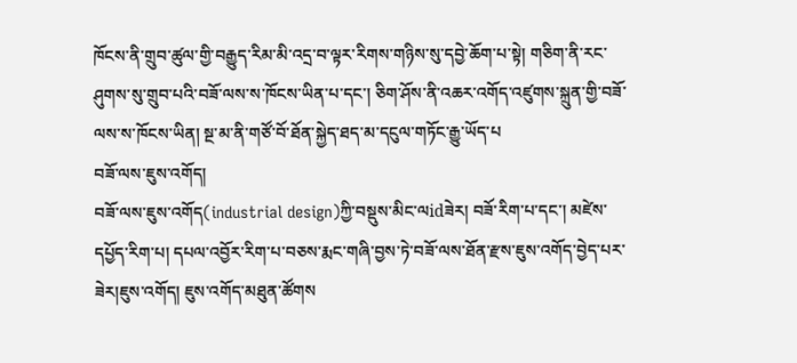ཁོངས་ནི་གྲུབ་ཚུལ་གྱི་བརྒྱུད་རིམ་མི་འདྲ་བ་ལྟར་རིགས་གཉིས་སུ་དབྱེ་ཆོག་པ་སྟེ། གཅིག་ནི་རང་ཤུགས་སུ་གྲུབ་པའི་བཟོ་ལས་ས་ཁོངས་ཡིན་པ་དང་། ཅིག་ཤོས་ནི་འཆར་འགོད་འཛུགས་སྐྲུན་གྱི་བཟོ་ལས་ས་ཁོངས་ཡིན། སྔ་མ་ནི་གཙོ་བོ་ཐོན་སྐྱེད་ཐད་མ་དངུལ་གཏོང་རྒྱུ་ཡོད་པ
བཟོ་ལས་ཇུས་འགོད།
བཟོ་ལས་ཇུས་འགོད(industrial design)ཀྱི་བསྡུས་མིང་ལidཟེར། བཟོ་རིག་པ་དང་། མཛེས་དཔྱོད་རིག་པ། དཔལ་འབྱོར་རིག་པ་བཅས་རྨང་གཞི་བྱས་ཏེ་བཟོ་ལས་ཐོན་རྫས་ཇུས་འགོད་བྱེད་པར་ཟེར།ཇུས་འགོད། ཇུས་འགོད་མཐུན་ཚོགས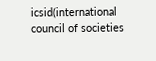icsid(international council of societies